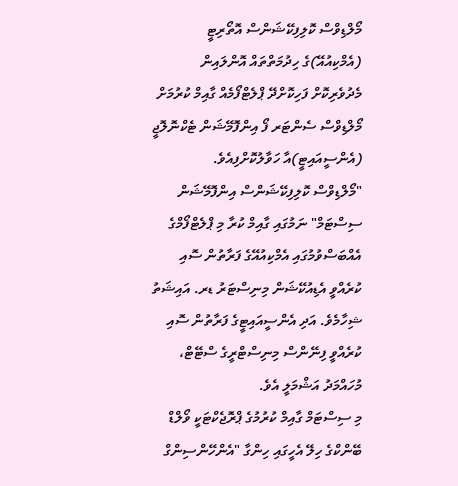މޯލްޑިވްސް ކޮލިފިކޭޝަންސް އޮތޯރިޓީ (އެމްކިއުއޭ)ގެ ހިދުމަތްތައް އޮންލައިން މެދުވެރިކޮށް ފަހިކޮށްދޭ ޕްލެޓްފޯމެއް ގާއިމް ކުރުމަށް މޯލްޑިވްސް ސެންޓަރ ފޯ އިންފޮމޭޝަން ޓެކްނޮލޮޖީ (އެންސީއައިޓީ)އާ ހަވާލުކޮށްފިއެވެ.
"މޯލްޑިވްސް ކޮލިފިކޭޝަންސް އިންފޮމޭޝަން ސިސްޓަމް" ނަމުގައި ގާއިމް ކުރާ މި ޕްލެޓްފޯމްގެ އެއްބަސްވުމުގައި އެމްކިއުއޭގެ ފަރާތުން ސޮއި ކުރެއްވީ އެޑިއުކޭޝަން މިނިސްޓަރު ޑރ. އައިޝަތު ޝިހާމެވެ. އަދި އެންސީއައިޓީގެ ފަރާތުން ސޮއި ކުރެއްވީ ފިނޭންސް މިނިސްޓްރީގެ ސްޓޭޓް، މުހައްމަދު އަޝްމަލީ އެވެ.
މި ސިސްޓަމް ގާއިމް ކުރުމުގެ ޕްރޮޖެކްޓަކީ ވޯލްޑް ބޭންކްގެ ހިލޭ އެހީގައި ހިންގާ "އެންހޭންސިންގް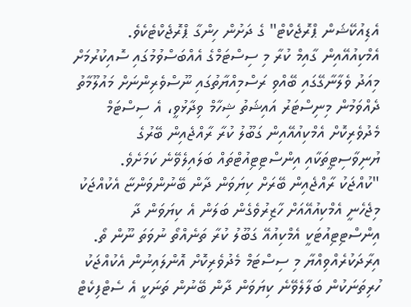އެޑިއުކޭޝަން ޕްރޮޖެކްޓް" ގެ ދަށުން ހިންގާ ޕްރޮޖެކްޓެކެވެ.
އެމްކިއުއޭއިން ގާއިމް ކުރާ މި ސިސްޓަމްގެ އެއްބަސްވުމުގައި ސޮއިކުރުމަށް މިއަދު ވެލާނާގޭގައި ބޭއްވި ރަސްމިއްޔާތުގައި ނޫސްވެރިންނަށް މައުލޫމާތު ދެއްވަމުން މިނިސްޓަރު އައިޝަތު ޝިހާމް ވިދާޅުވީ، އެ ސިސްޓަމް މެދުވެރިކޮށް އެމްކިއުއޭއިން ގަބޫލު ކުރާ ރާއްޖެއިން ބޭރުގެ ޔުނިވާސިޓީތަކާއި އިންސްޓިޓިއުޓްތައް ބަލައިލެވޭނެ ކަމަށެވެ.
"ކުއްޖަކު ރާއްޖެއިން ބޭރަށް ކިޔަވަން ދާން ބޭނުންވަންޏާ އެކުއްޖަކު މިޖެހެނީ އެމްކިއުއޭއަށް ހާޒިރުވެގެން ބަލަން އެ ކިޔަވަން ދާ އިންސްޓިޓިއުޓަކީ އެމްކިއުއޭ ގަބޫލު ކުރާ ތަނެއްތޯ ނުވަތަ ނޫން ތޯ. އިރާދަކުރެއްވިއްޔާ މި ސިސްޓަމް މެދުވެރިކޮށް އޮންލައިނުން އެކުއްޖަކު ހުރިތަނަކުން ބަލާލެވޭނެ ކިޔަވަން ދާން ބޭނުން ތަނަކީ އެ ސެޓްފިކެޓް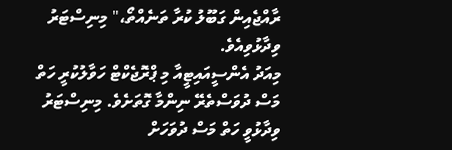ރާއްޖެއިން ގަބޫލު ކުރާ ތަނެއްތޯ،" މިނިސްޓަރު ވިދާޅުވިއެވެ.
މިއަދު އެންސީއައިޓީއާ މި ޕްރޮޖެކްޓް ހަވާލުކުރީ ހަތް މަސް ދުވަސްތެރޭ ނިންމާ ގޮތަށެވެ. މިނިސްޓަރު ވިދާޅުވީ ހަތް މަސް ދުވަހަށް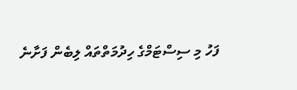ފަހު މި ސިސްޓަމްގެ ހިދުމަތްތައް ލިބެން ފަށާނެ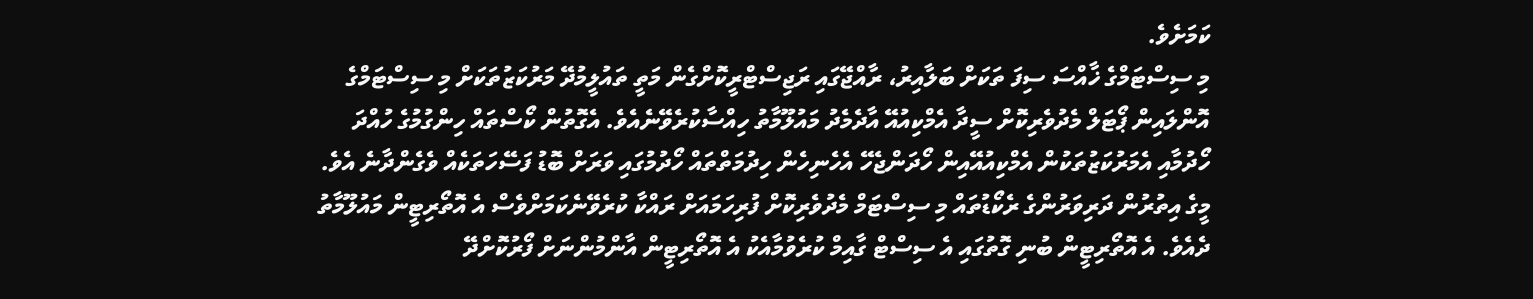ކަމަށެވެ.
މި ސިސްޓަމްގެ ޚާއްސަ ސިފަ ތަކަށް ބަލާއިރު، ރާއްޖޭގައި ރަޖިސްޓްރީކޮށްގެން މަތީ ތައުލީމުދޭ މަރުކަޒުތަކަށް މި ސިސްޓަމްގެ އޮންލައިން ޕޯޓަލް މެދުވެރިކޮށް ސީދާ އެމްކިއުއޭ އާދެމެދު މައުލޫމާތު ހިއްސާކުރެވޭނެއެވެ. އެގޮތުން ކޯސްތައް ހިންގުމުގެ ހުއްދަ ހޯދުމާއި އެމަރުކަޒުތަކުން އެމްކިއުއޭއިން ހޯދަންޖެހޭ އެހެނިހެން ހިދުމަތްތައް ހޯދުމުގައި ވަރަށް ބޮޑު ފަސޭހަތަކެއް ވެގެންދާނެ އެވެ.
މީގެ އިތުރުން ދަރިވަރުންގެ ރެކޯޑުތައް މި ސިސްޓަމް މެދުވެރިކޮށް ފުރިހަމައަށް ރައްކާ ކުރެވޭނެކަމަށްވެސް އެ އޮތޯރިޓީން މައުލޫމާތު ދެއެވެ. އެ އޮތޯރިޓީން ބުނި ގޮތުގައި އެ ސިސްޓް ގާއިމް ކުރެވުމާއެކު އެ އޮތޯރިޓީން އާންމުންނަށް ފޯރުކޮށްދޭ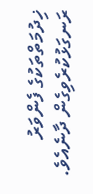ޚިދުމަތްތަކުގެ ފެންވަރު ރަނގަޅުކުރެވިގެން ދާނެއެވެ.